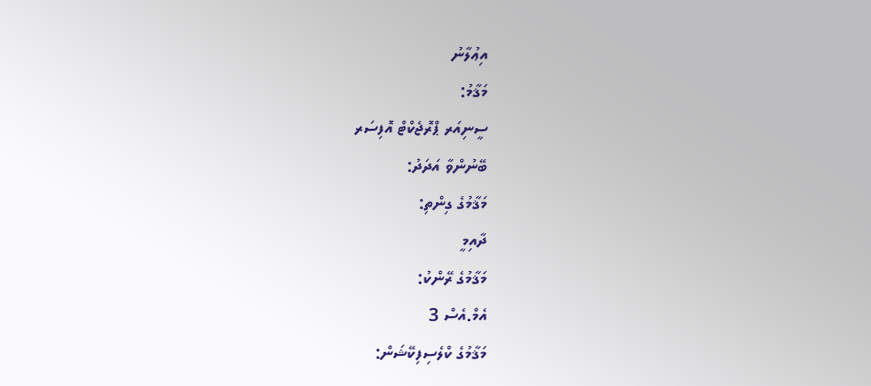އިޢުލާނު
މަޤާމު:
ސީނިއަރ ޕްރޮޖެކްޓް އޮފިސަރ
ބޭނުންވާ އަދަދު:
މަޤާމުގެ ގިންތި:
ދާއިމީ
މަޤާމުގެ ރޭންކު:
އެމް.އެސް 3
މަޤާމުގެ ކްލެސިފިކޭޝަން: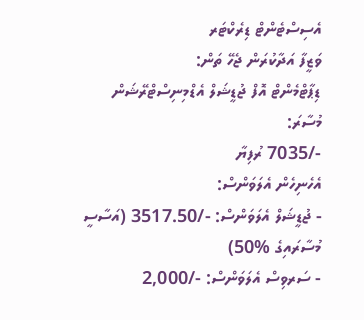އެސިސްޓެންޓް ޑިރެކްޓަރ
ވަޒީފާ އަދާކުރަން ޖެހޭ ތަން:
ޑިޕާޓްމެންޓް އޮފް ޖުޑީޝަލް އެޑްމިނިސްޓްރޭޝަން
މުސާރަ:
-/7035 ރުފިޔާ
އެހެނިހެން އެލަވަންސް:
- ޖުޑީޝަލް އެލަވަންސް: -/3517.50 (އަސާސީ މުސާރައިގެ %50)
- ސަރވިސް އެލަވަންސް: -/2,000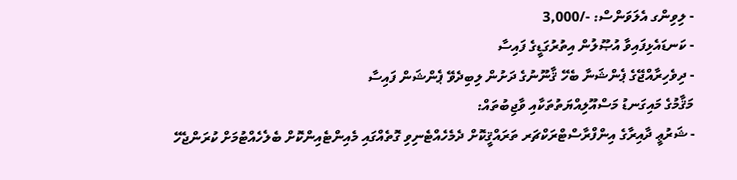- ލިވިންގ އެލަވަންސް: -/3,000
- ކަނޑައެޅިފައިވާ އުޞޫލުން އިތުރުގަޑީގެ ފައިސާ
- ދިވެހިރާއްޖޭގެ ޕެންޝަނާ ބެހޭ ޤާނޫނުގެ ދަށުން ލިބިދެވޭ ޕެންޝަން ފައިސާ
މަޤާމުގެ މައިގަނޑު މަސްއޫލިއްޔަތުތަކާއި ވާޖިބުތައް:
- ޝަރުޢީ ދާއިރާގެ އިންފްރާސްޓްރަކްޗަރ ތަރައްޤީކޮށް ދެމެހެއްޓެނިވި ގޮތެއްގައި މެއިންޓެއިންކޮށް ބެލެހެއްޓުމަށް ކުރަންޖެހޭ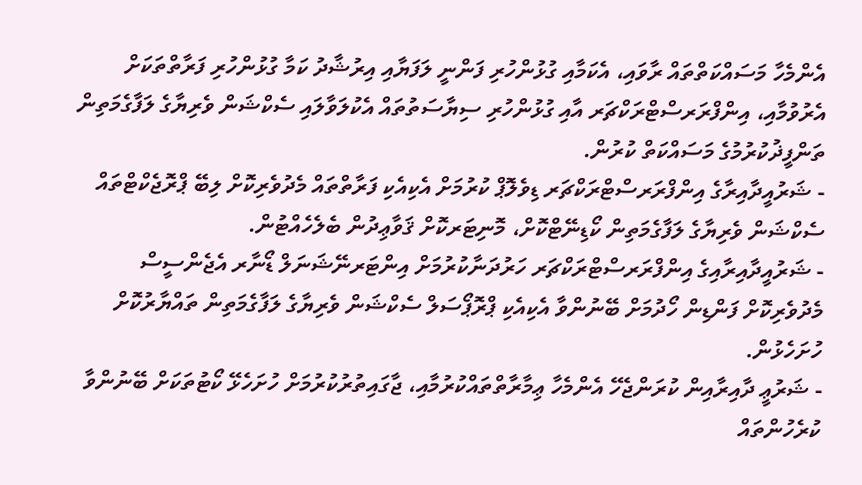އެންމެހާ މަސައްކަތްތައް ރާވައި، އެކަމާއި ގުޅުންހުރި ފަންނީ ލަފަޔާއި އިރުޝާދު ކަމާ ގުޅުންހުރި ފަރާތްތަކަށް އެރުވުމާއި، އިންފްރަރސްޓްރަކްޗަރ އާއި ގުޅުންހުރި ސިޔާސަތުތައް އެކުލަވާލައި ސެކްޝަން ވެރިޔާގެ ލަފާގެމަތިން ތަންފީޛުކުރުމުގެ މަސައްކަތް ކުރުން.
- ޝަރުއީދާއިރާގެ އިންފްރަރސްޓްރަކްޗަރ ޑިވެލޮޕް ކުރުމަށް އެކިއެކި ފަރާތްތައް މެދުވެރިކޮށް ލިބޭ ޕްރޮޖެކްޓްތައް ސެކްޝަން ވެރިޔާގެ ލަފާގެމަތިން ކޯޑިނޭޓްކޮށް، މޮނިޓަރކޮށް ޤަވާޢިދުން ބެލެހެއްޓުން.
- ޝަރުއީދާއިރާއިގެ އިންފްރަރސްޓްރަކްޗަރ ހަރުދަނާކުރުމަށް އިންޓަރނޭޝަނަލް ޑޯނާރ އެޖެންސީސް މެދުވެރިކޮށް ފަންޑިން ހޯދުމަށް ބޭނުންވާ އެކިއެކި ޕްރޮޕޯސަލް ސެކްޝަން ވެރިޔާގެ ލަފާގެމަތިން ތައްޔާރުކޮށް ހުށަހެޅުން.
- ޝަރުޢީ ދާއިރާއިން ކުރަންޖެހޭ އެންމެހާ ޢިމާރާތްތައްކުރުމާއި، ޖާގައިތުރުކުރުމަށް ހުށަހެޅޭ ކޯޓުތަކަށް ބޭނުންވާ ކުރެހުންތައް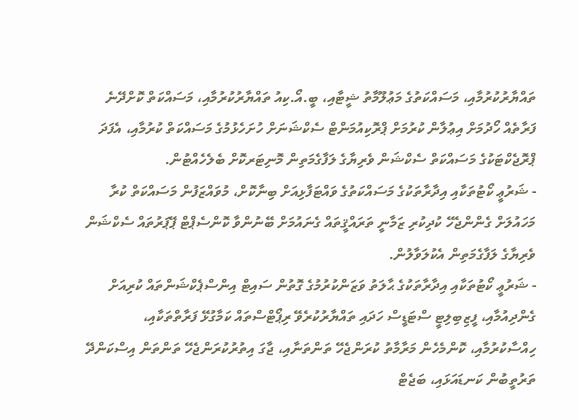ތައްޔާރުކުރުމާއި، މަސައްކަތުގެ މަޢުލޫމާތު ޝީޓާއި، ބީ.އޯ.ކިއު ތައްޔާރުކުރުމާއި، މަސައްކަތް ކޮށްދޭނެ ފަރާތެއް ހޯދުމަށް އިޢުލާން ކުރުމަށް ޕްރޮކިއުމަންޓް ސެކްޝަނަށް ހުށަހެޅުމުގެ މަސައްކަތް ކުރުމާއި، އެފަދަ ޕްރޮޖެކްޓަކުގެ މަސައްކަތް ސެކްޝަން ވެރިޔާގެ ލަފާގެމަތިން މޮނިޓަރކޮށް ބެލެހެއްޓުން.
- ޝަރުޢީ ކޯޓުތަކާއި އިދާރާތަކުގެ މަސައްކަތުގެ ވައްޓަފާޅިއަށް ބިނާކޮށް، މުވައްޒަފުން މަސައްކަތް ކުރާ މަހައުލަށް ގެންންޖެހޭ ކުދިކުރި ޒަމާނީ ތަރައްޤީތައް ގެނައުމަށް ބޭނުންވާ ކޮންސެޕްޓް ޕޭޕަރުތައް ސެކްޝަން ވެރިޔާގެ ލަފާގެމަތިން އެކުލަވާލުން.
- ޝަރުޢީ ކޯޓުތަކާއި އިދާރާތަކުގެ ޙާލަތު ވަޒަންކުރުމުގެ ގޮތުން ސައިޓް އިންސްޕެކްޝަންތައް ކުރިއަށް ގެންދިއުމާއި، ފީޒިބިލިޓީ ސްޓަޑީސް ހަދައި ތައްޔާރުކުރެވޭ ރިޕޯޓްސްތައް ކަމާގުޅޭ ފަރާތްތަކާއި، ހިއްސާކުރުމާއި، ކޮންމެހެން މަރާމާތު ކުރަންޖެހޭ ތަންތަނާއި، ޖާގަ އިތުރުކުރަންޖެހޭ ތަންތަން އިސްކަންދޭ ތަރުތީބުން ކަނޑައަޅައި، ބަޖެޓް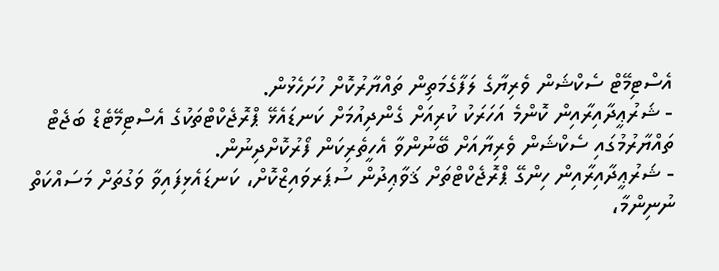އެސްޓިމޭޓް ސެކްޝަން ވެރިޔާގެ ލަފާގެމަތިން ތައްޔާރުކޮށް ހުށަހެޅުން.
- ޝަރުޢީދާއިރާއިން ކޮންމެ އަހަރަކު ކުރިއަށް ގެންދިއުމަށް ކަނޑައެޅޭ ޕްރޮޖެކްޓްތަކުގެ އެސްޓިމޭޓެޑް ބަޖެޓް ތައްޔާރުމުގައި ސެކްޝަން ވެރިޔާއަށް ބޭނުންވާ އެހީތެރިކަން ފޯރުކޮށްދިނުން.
- ޝަރުޢީދާއިރާއިން ހިންގޭ ޕްރޮޖެކްޓްތަށް ޤަވާޢިދުން ސުޕަރވައިޒްކޮށް، ކަނޑައެޅިފައިވާ ވަގުތަށް މަސައްކަތް ނުނިންމާ،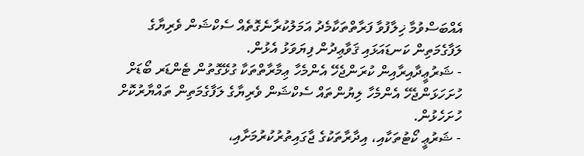އެއްބަސްވުމާ ޚިލާފުވާ ފަރާތްތަކާމެދު އަމަލުކުރާނެގޮތެއް ސެކްޝަން ވެރިޔާގެ ލަފާގެމަތިން ކަނޑައަޅައި ޤަވާޢިދުން ފިޔަވަޅު އެޅުން.
- ޝަރުޢީދާއިރާއިން ކުރަންޖެހޭ އެންމެހާ ޢިމާރާތްތަކާ ގުޅޭގޮތުން ޓެންޑަރ ބޯޑަށް ހުށަހަޅަންޖެހޭ އެންމެހާ ލިޔުންތައް ސެކްޝަން ވެރިޔާގެ ލަފާގެމަތިން ތައްޔާރުކޮށް ހުށަހެޅުން.
- ޝަރުޢީ ކޯޓުތަކާއި، އިދާރާތަކުގެ ޖާގައިތުރުކުރުމަށާއި،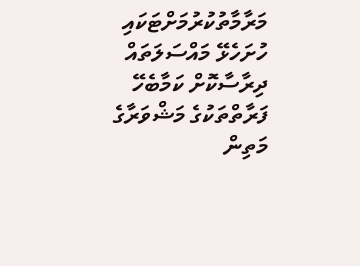މަރާމާތުކުރުމަށްޓަކައި ހުށަހެޅޭ މައްސަލަތައް ދިރާސާކޮށް ކަމާބެހޭ ފަރާތްތަކުގެ މަޝްވަރާގެ މަތިން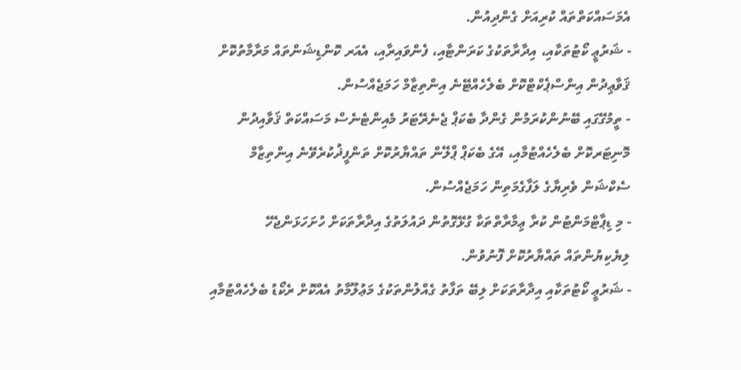އެމަސައްކަތްތައް ކުރިއަށް ގެންދިއުން.
- ޝަރުޢީ ކޯޓުތަކާއި، އިދާރާތަކުގެ ކަރަންޓާއި، ފެންވައިރާއި، އެއަރ ކޮންޑިޝަންތައް މަރާމާތުކޮށް ޤަވާޢިދުން އިންސްޕެކްޓްކޮށް ބެލެހެއްޓޭނެ އިންތިޒާމް ހަމަޖެއްސުން.
- ތީމުގޭގައި ބޭނުންކުރަމުން ގެންދާ ބެކަޕް ޖެނެރޭޓަރު މެއިންޓެނެސް މަސައްކަތް ޤަވާއިދުން މޮނިޓަރކޮށް ބެލެހެއްޓުމާއި، އޭގެ ބެކަޕް ޕްލޭން ތައްޔާރުކޮށް ތަންފީޛުކުރެވޭނެ އިންތިޒާމް ސެކްޝަން ވެރިޔާގެ ލަފާގެމަތިން ހަމަޖެއްސުން.
- މި ޑިޕާޓްމަންޓުން ކުރާ ޢިމާރާތްތަކާ ގުޅޭގޮތުން ދައުލަތުގެ އިދާރާތަކަށް ހުށަހަޅަންޖެހޭ ލިޔެކިޔުންތައް ތައްޔާރުކޮށް ފޮނުވުން.
- ޝަރުޢީ ކޯޓުތަކާއި އިދާރާތަކަށް ލިބޭ ތަފާތު ގެއްލުންތަކުގެ މަޢުލޫމާތު އެއްކޮށް ރެކޯޑު ބެލެހެއްޓުމާއި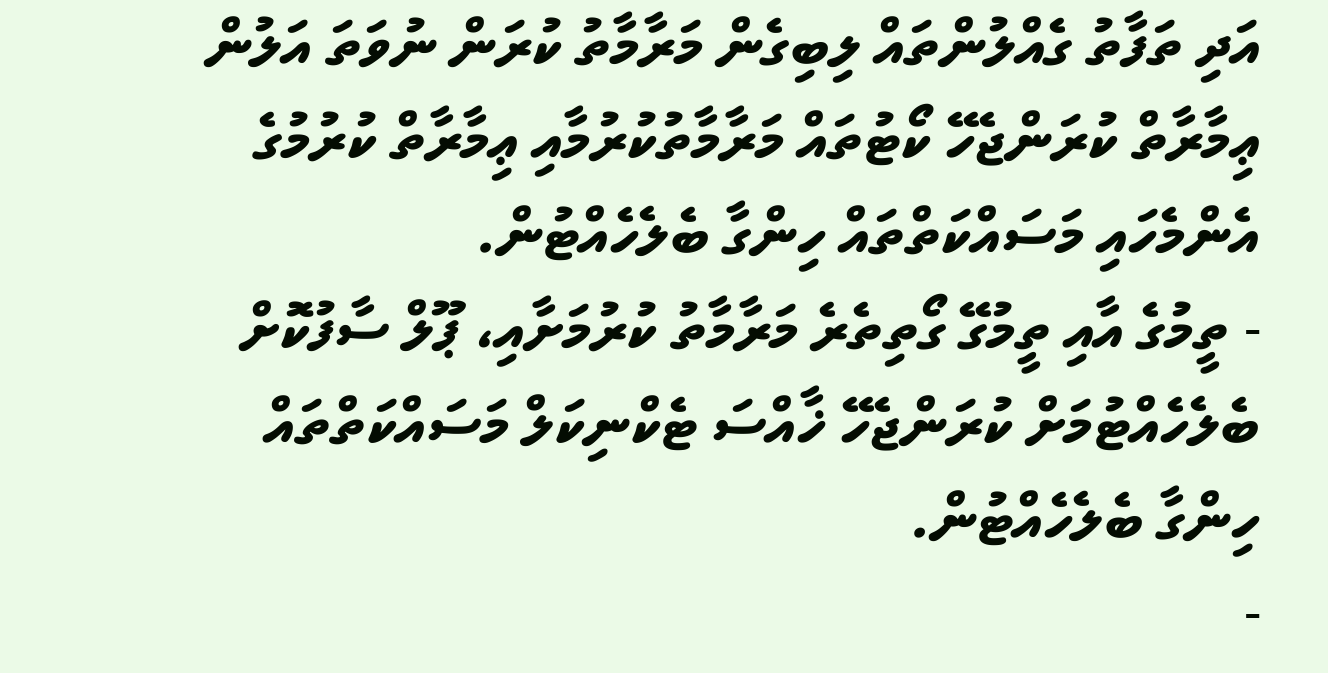އަދި ތަފާތު ގެއްލުންތައް ލިބިގެން މަރާމާތު ކުރަން ނުވަތަ އަލުން ޢިމާރާތް ކުރަންޖެހޭ ކޯޓުތައް މަރާމާތުކުރުމާއި ޢިމާރާތް ކުރުމުގެ އެންމެހައި މަސައްކަތްތައް ހިންގާ ބެލެހެއްޓުން.
- ތީމުގެ އާއި ތީމުގޭ ގޯތިތެރެ މަރާމާތު ކުރުމަށާއި، ޕޫލް ސާފުކޮށް ބެލެހެއްޓުމަށް ކުރަންޖެހޭ ޚާއްސަ ޓެކްނިކަލް މަސައްކަތްތައް ހިންގާ ބެލެހެއްޓުން.
-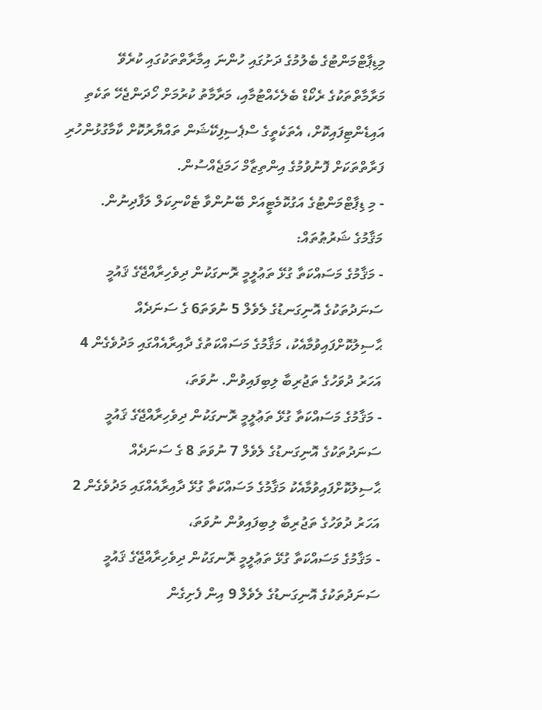މިޑިޕާޓްމަންޓުގެ ބެލުމުގެ ދަށުގައި ހުންނަ އިމާރާތްތަކުގައި ކުރެވޭ މަރާމާތްތަކުގެ ރެކޯޑް ބެލެހެއްޓުމާއި، މަރާމާތު ކުރުމަށް ހޯދަންޖެހޭ ތަކެތި އައިޑެންޓިފައިކޮށް، އެތަކެތީގެ ސްޕެސިފިކޭޝަން ތައްޔާރުކޮށް ކާމާގުޅުންހުރި ފަރާތްތަކަށް ފޮނުވުމުގެ އިންތިޒާމް ހަމަޖެއްސުން.
- މި ޑިޕާޓްމަންޓުގެ އަގުކޮމެޓީއަށް ބޭނުންވާ ޓެކްނިކަލް ލަފާދިނުން.
މަޤާމުގެ ޝަރުޠުތައް:
- މަޤާމުގެ މަސައްކަތާ ގުޅޭ ތަޢުލީމީ ރޮނގަކުން ދިވެހިރާއްޖޭގެ ޤައުމީ ސަނަދުތަކުގެ އޮނިގަނޑުގެ ލެވެލް 5 ނުވަތަ6 ގެ ސަނަދެއް ޙާސިލުކޮށްފައިވުމާއެކު، މަޤާމުގެ މަސައްކަތުގެ ދާއިރާއެއްގައި މަދުވެގެން 4 އަހަރު ދުވަހުގެ ތަޖުރިބާ ލިބިފައިވުން. ނުވަތަ،
- މަޤާމުގެ މަސައްކަތާ ގުޅޭ ތަޢުލީމީ ރޮނގަކުން ދިވެހިރާއްޖޭގެ ޤައުމީ ސަނަދުތަކުގެ އޮނިގަނޑުގެ ލެވެލް 7 ނުވަތަ 8 ގެ ސަނަދެއް ޙާސިލުކޮށްފައިވުމާއެކު މަޤާމުގެ މަސައްކަތާ ގުޅޭ ދާއިރާއެއްގައި މަދުވެގެން 2 އަހަރު ދުވަހުގެ ތަޖުރިބާ ލިބިފައިވުން ނުވަތަ،
- މަޤާމުގެ މަސައްކަތާ ގުޅޭ ތަޢުލީމީ ރޮނގަކުން ދިވެހިރާއްޖޭގެ ޤައުމީ ސަނަދުތަކުގެ އޮނިގަނޑުގެ ލެވެލް 9 އިން ފެށިގެން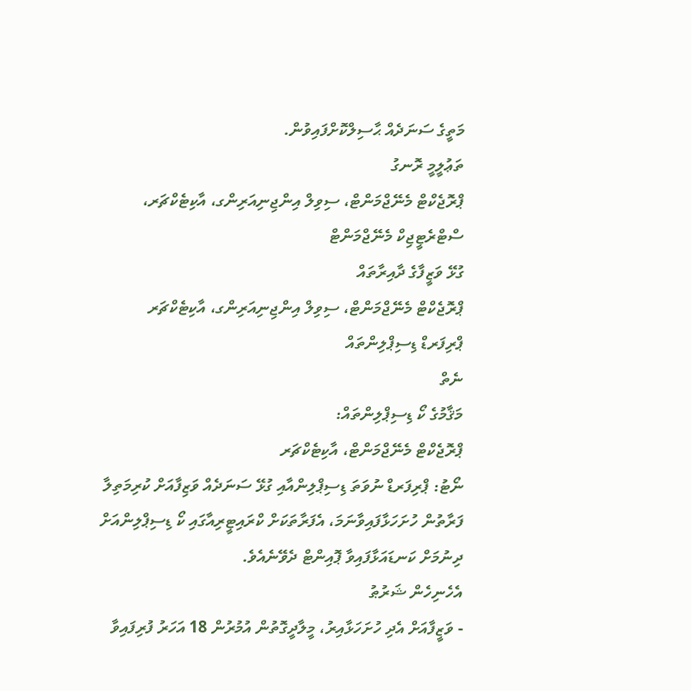މަތީގެ ސަނަދެއް ޙާސިލްކޮށްފައިވުން.
ތަޢުލީމީ ރޮނގު
ޕްރޮޖެކްޓް މެނޭޖްމަންޓް، ސިވިލް އިންޖިނިއަރިންގ، އާކިޓެކްޗަރ، ސްޓްރެޓީޖިކް މެނޭޖްމަންޓް
ގުޅޭ ވަޒީފާގެ ދާއިރާތައް
ޕްރޮޖެކްޓް މެނޭޖްމަންޓް، ސިވިލް އިންޖިނިއަރިންގ، އާކިޓެކްޗަރ
ޕްރިފަރޑް ޑިސިޕްލިންތައް
ނެތް
މަޤާމުގެ ކޯ ޑިސިޕްލިންތައް:
ޕްރޮޖެކްޓް މެނޭޖްމަންޓް، އާކިޓެކްޗަރ
ނޯޓު: ޕްރިފަރޑް ނުވަތަ ޑިސިޕްލިންއާއި ގުޅޭ ސަނަދެއް ވަޒިފާއަށް ކުރިމަތިލާ ފަރާތުން ހުށަހަޅާފައިވާނަމަ، އެފަރާތަކަށް ކްރައިޓީރިއާގައި ކޯ ޑިސިޕްލިންއަށް ދިނުމަށް ކަނޑައަޅާފައިވާ ޕޮއިންޓް ދެވޭނެއެވެ.
އެހެނިހެން ޝަރުޠު
- ވަޒީފާއަށް އެދި ހުށަހަޅާއިރު، މީލާދީގޮތުން އުމުރުން 18 އަހަރު ފުރިފައިވާ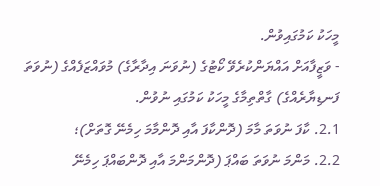މީހަކު ކަމުގައިވުން.
- ވަޒީފާއަށް އައްޔަންކުރެވޭ ކޯޓުގެ (ނުވަނަ އިދާރާގެ) މުވައްޒަފެއްގެ (ނުވަތަ ފަނޑިޔާރެއްގެ) ގާތްތިމާގެ މީހަކު ކަމުގައި ނުވުން.
2.1. ކާފަ ނުވަތަ މާމަ (ދޮންކާފަ އާއި ދޮންމާމަ ހިމެނޭ ގޮތަށް)؛
2.2. މަންމަ ނުވަތަ ބައްޕަ (ދޮންމަންމަ އާއި ދޮންބައްޕަ ހިމެނޭ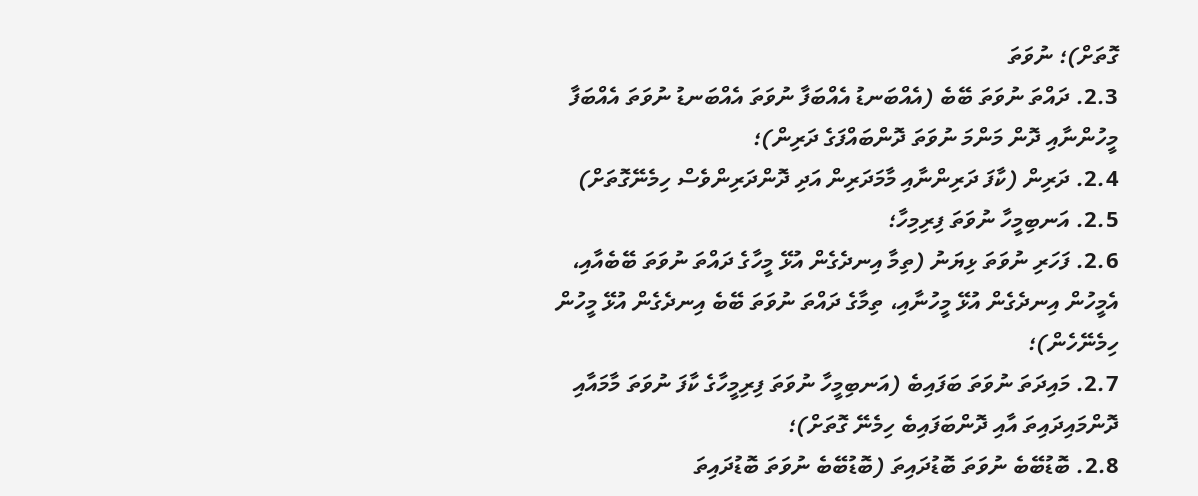ގޮތަށް)؛ ނުވަތަ
2.3. ދައްތަ ނުވަތަ ބޭބެ (އެއްބަނޑު އެއްބަފާ ނުވަތަ އެއްބަނޑު ނުވަތަ އެއްބަފާ މީހުންނާއި ދޮން މަންމަ ނުވަތަ ދޮންބައްފަގެ ދަރިން)؛
2.4. ދަރިން (ކާފަ ދަރިންނާއި މާމަދަރިން އަދި ދޮންދަރިންވެސް ހިމެނޭގޮތަށް)
2.5. އަނބިމީހާ ނުވަތަ ފިރިމިހާ؛
2.6. ފަހަރި ނުވަތަ ޅިޔަނު (ތިމާ އިނދެގެން އުޅޭ މީހާގެ ދައްތަ ނުވަތަ ބޭބެއާއި، އެމީހުން އިނދެގެން އުޅޭ މީހުނާއި، ތިމާގެ ދައްތަ ނުވަތަ ބޭބެ އިނދެގެން އުޅޭ މީހުން ހިމެނޭހެން)؛
2.7. މައިދަތަ ނުވަތަ ބަފައިބެ (އަނބިމީހާ ނުވަތަ ފިރިމީހާގެ ކާފަ ނުވަތަ މާމައާއި ދޮންމައިދައިތަ އާއި ދޮންބަފައިބެ ހިމެނޭ ގޮތަށް)؛
2.8. ބޮޑުބޭބެ ނުވަތަ ބޮޑުދައިތަ (ބޮޑުބޭބެ ނުވަތަ ބޮޑުދައިތަ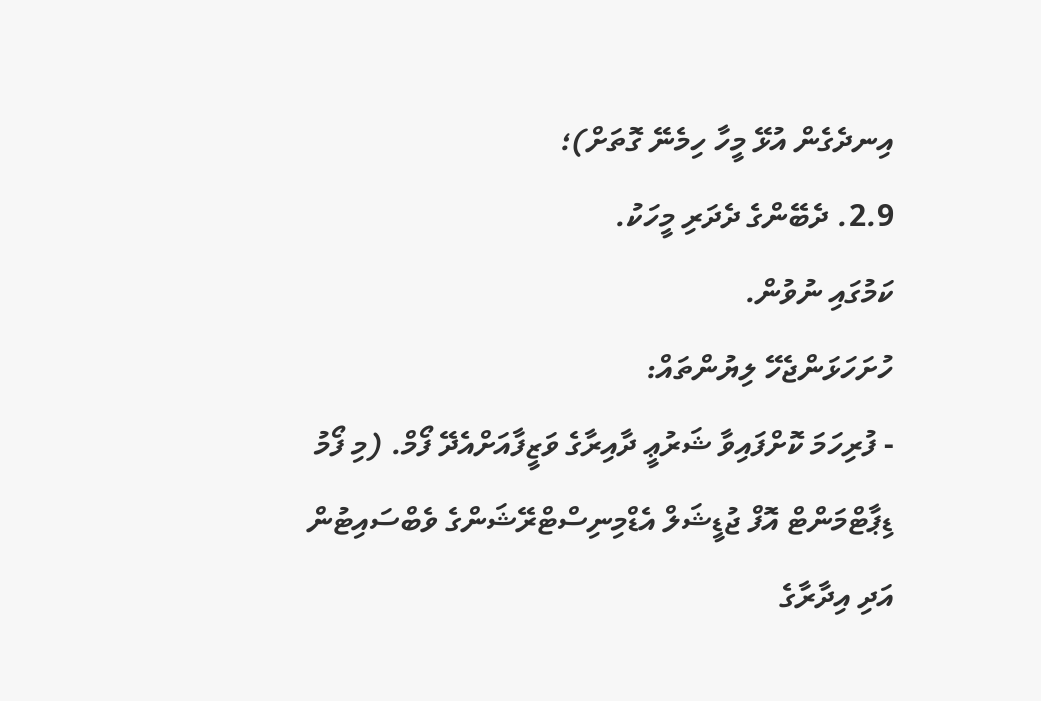އިނދެގެން އުޅޭ މީހާ ހިމެނޭ ގޮތަށް)؛
2.9. ދެބޭންގެ ދެދަރި މީހަކު.
ކަމުގައި ނުވުން.
ހުށަހަޅަންޖެހޭ ލިޔުންތައް:
- ފުރިހަމަ ކޮށްފައިވާ ޝަރުޢީ ދާއިރާގެ ވަޒީފާއަށްއެދޭ ފޯމް. (މި ފޯމު ޑިޕާޓްމަންޓް އޮފް ޖުޑީޝަލް އެޑްމިނިސްޓްރޭޝަންގެ ވެބްސައިޓުން އަދި އިދާރާގެ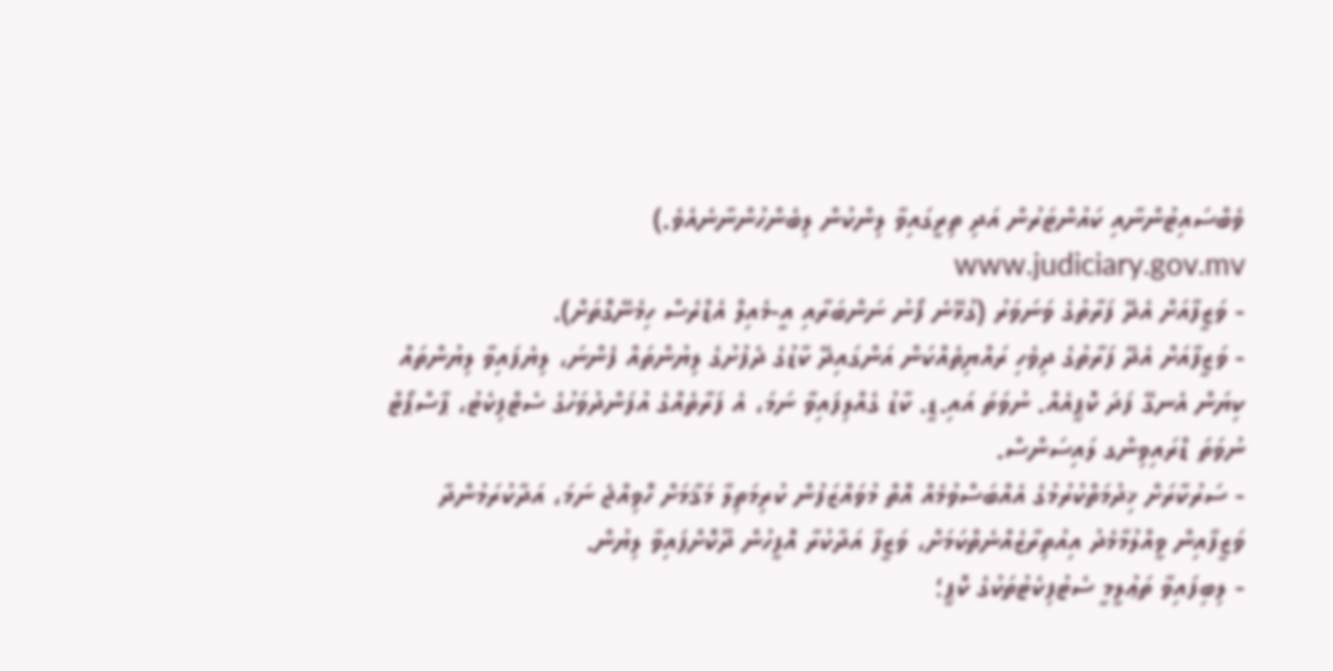ވެބްސައިޓުންނާއި ކައުންޓަރުން އަދި ތިރީގައިވާ ލިންކުން ލިބެންހުންނާނެއެވެ.) www.judiciary.gov.mv
- ވަޒީފާއަށް އެދޭ ފަރާތުގެ ވަނަވަރު (ގުޅޭނެ ފޯނު ނަންބަރާއި އީ-މެއިލް އެޑްރެސް ހިމެނޭގޮތަށް).
- ވަޒީފާއަށް އެދޭ ފަރާތުގެ ދިވެހި ރައްޔިތެއްކަން އަންގައިދޭ ކާޑުގެ ދެފުށުގެ ލިޔުންތައް ފެންނަ، ލިޔެފައިވާ ލިޔުންތައް ކިޔަން އެނގޭ ފަދަ ކޮޕީއެއް. ނުވަތަ އައި.ޑީ. ކާޑު ގެއްލިފައިވާ ނަމަ، އެ ފަރާތެއްގެ އުފަންދުވަހުގެ ސެޓްފިކެޓު، ޕާސްޕޯޓް ނުވަތަ ޑްރައިވިންގ ލައިސަންސް.
- ސަރުކާރަށް ޚިދުމަތްކުރުމުގެ އެއްބަސްވުމެއް އޮތް މުވައްޒަފުން ކުރިމަތިލާ މަޤާމަށް ހޮވިއްޖެ ނަމަ، އަދާކުރަމުންދާ ވަޒީފާއިން ވީއްލުމާމެދު އިއުތިރާޒެއްނެތްކަމަށް، ވަޒީފާ އަދާކުރާ އޮފީހުން ދޫކޮށްފައިވާ ލިޔުން.
- ލިބިފައިވާ ތަޢުލީމީ ސެޓުފިކެޓުތަކުގެ ކޮޕީ؛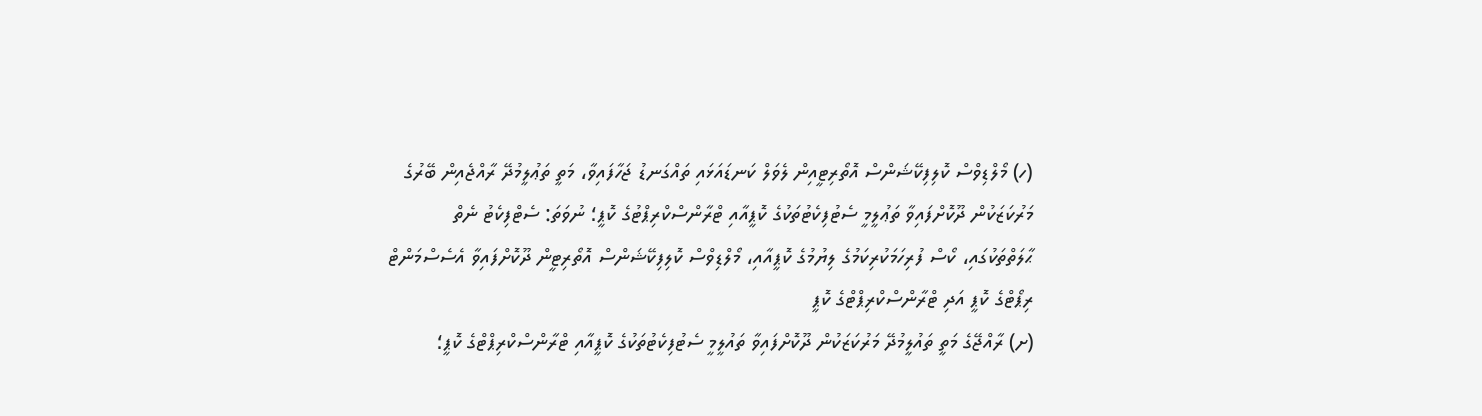(ހ) މޯލްޑިވްސް ކޮލިފިކޭޝަންސް އޮތޯރިޓީއިން ލެވަލް ކަނޑައަޅައި ތައްގަނޑު ޖަހާފައިވާ، މަތީ ތަޢުލީމުދޭ ރާއްޖެއިން ބޭރުގެ މަރުކަޒަކުން ދޫކޮށްފައިވާ ތަޢުލީމީ ސެޓުފިކެޓުތަކުގެ ކޮޕީއާއި ޓްރާންސްކްރިޕްޓުގެ ކޮޕީ؛ ނުވަތަ: ސެޓްފިކެޓު ނެތް ޙާލަތްތަކުގައި، ކޯސް ފުރިހަމަކުރިކަމުގެ ލިޔުމުގެ ކޮޕީއާއި، މޯލްޑިވްސް ކޮލިފިކޭޝަންސް އޮތޯރިޓީން ދޫކޮށްފައިވާ އެސެސްމަންޓް ރިޕޯޓްގެ ކޮޕީ އަދި ޓްރާންސްކްރިޕްޓްގެ ކޮޕީ
(ށ) ރާއްޖޭގެ މަތީ ތައުލީމުދޭ މަރުކަޒަކުން ދޫކޮށްފައިވާ ތައުލީމީ ސެޓުފިކެޓުތަކުގެ ކޮޕީއާއި ޓްރާންސްކްރިޕްޓްގެ ކޮޕީ؛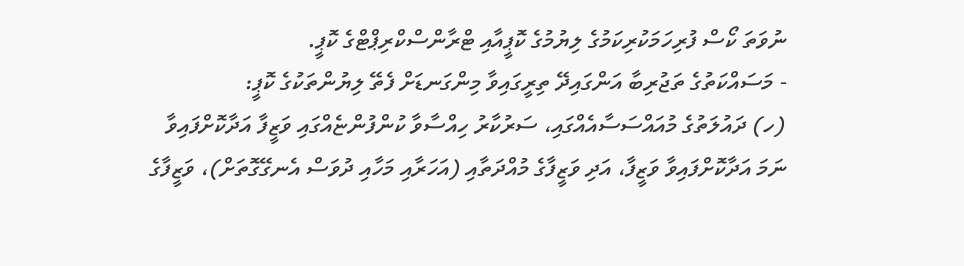ނުވަތަ ކޯސް ފުރިހަމަކުރިކަމުގެ ލިޔުމުގެ ކޮޕީއާއި ޓްރާންސްކްރިޕްޓްގެ ކޮޕީ.
- މަސައްކަތުގެ ތަޖުރިބާ އަންގައިދޭ ތިރީގައިވާ މިންގަނޑަށް ފެތޭ ލިޔުންތަކުގެ ކޮޕީ:
(ހ) ދައުލަތުގެ މުއައްސަސާއެއްގައި، ސަރުކާރު ހިއްސާވާ ކުންފުންޏެއްގައި ވަޒީފާ އަދާކޮށްފައިވާ ނަމަ އަދާކޮށްފައިވާ ވަޒީފާ، އަދި ވަޒީފާގެ މުއްދަތާއި (އަހަރާއި މަހާއި ދުވަސް އެނގޭގޮތަށް)، ވަޒީފާގެ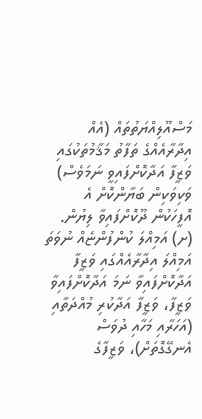މަސްއޫލިއްޔަތުތައް (އެއް އިދާރާއެއްގެ ތަފާތު މަޤާމުތަކުގައި ވަޒީފާ އަދާކޮށްފައިވީ ނަމަވެސް) ވަކިވަކިން ބަޔާންކޮށް އެ އޮފީހަކުން ދޫކޮށްފައިވާ ލިޔުން.
(ށ) އަމިއްލަ ކުންފުންޏެއް ނުވަތަ އަމިއްލަ އިދާރާއެއްގައި ވަޒީފާ އަދާކޮށްފައިވާ ނަމަ އަދާކޮށްފައިވާ ވަޒީފާ، ވަޒީފާ އަދާކުރި މުއްދަތާއި (އަހަރާއި މަހާއި ދުވަސް އެނގޭގޮތަށް)، ވަޒީފާގެ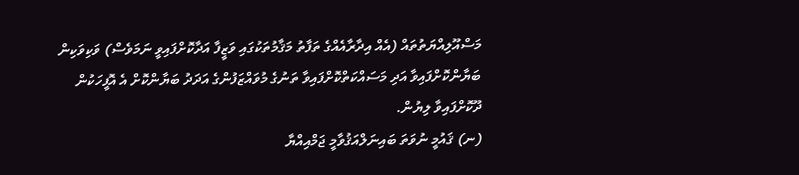މަސްއޫލިއްޔަތުތައް (އެއް އިދާރާއެއްގެ ތަފާތު މަޤާމުތަކުގައި ވަޒީފާ އަދާކޮށްފައިވީ ނަމަވެސް) ވަކިވަކިން ބަޔާންކޮށްފައިވާ އަދި މަސައްކަތްކޮށްފައިވާ ތަނުގެ މުވައްޒަފުންގެ އަދަދު ބަޔާންކޮށް އެ އޮފީހަކުން ދޫކޮށްފައިވާ ލިޔުން.
(ނ) ޤައުމީ ނުވަތަ ބައިނަލްއަޤުވާމީ ޖަމްއިއްޔާ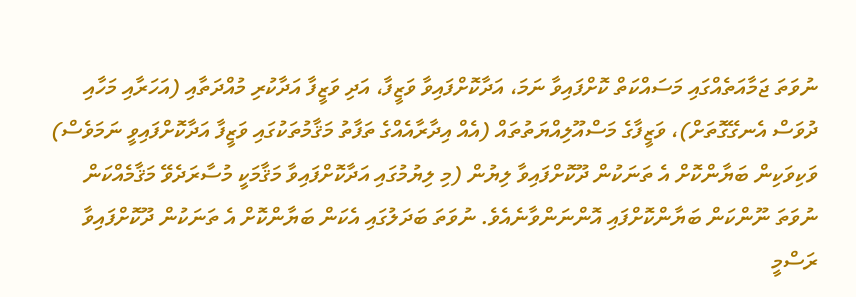ނުވަތަ ޖަމާއަތެއްގައި މަސައްކަތް ކޮށްފައިވާ ނަމަ، އަދާކޮށްފައިވާ ވަޒީފާ، އަދި ވަޒީފާ އަދާކުރި މުއްދަތާއި (އަހަރާއި މަހާއި ދުވަސް އެނގޭގޮތަށް)، ވަޒީފާގެ މަސްއޫލިއްޔަތުތައް (އެއް އިދާރާއެއްގެ ތަފާތު މަޤާމުތަކުގައި ވަޒީފާ އަދާކޮށްފައިވީ ނަމަވެސް) ވަކިވަކިން ބަޔާންކޮށް އެ ތަނަކުން ދޫކޮށްފައިވާ ލިޔުން (މި ލިޔުމުގައި އަދާކޮށްފައިވާ މަޤާމަކީ މުސާރަދެވޭ މަޤާމެއްކަން ނުވަތަ ނޫންކަން ބަޔާންކޮށްފައި އޮންނަންވާނެއެވެ. ނުވަތަ ބަދަލުގައި އެކަން ބަޔާންކޮށް އެ ތަނަކުން ދޫކޮށްފައިވާ ރަސްމީ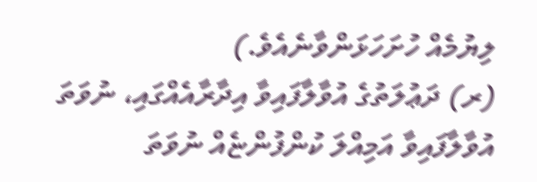ލިޔުމެއް ހުށަހަޅަންވާނެއެވެ.)
(ރ) ދަޢުލަތުގެ އުވާލާފައިވާ އިދާރާއެއްގައި، ނުވަތަ އުވާލާފައިވާ އަމިއްލަ ކުންފުންޏެއް ނުވަތަ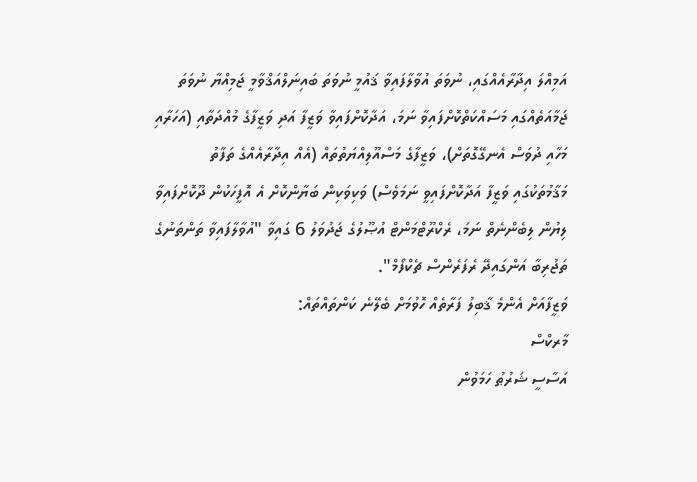އަމިއްލަ އިދާރާއެއްގައި، ނުވަތަ އުވާލާފައިވާ ޤައުމީ ނުވަތަ ބައިނަލްއަޤްވާމީ ޖަމިއްޔާ ނުވަތަ ޖަމާއަތެއްގައި މަސައްކަތްކޮށްފައިވާ ނަމަ، އަދާކޮށްފައިވާ ވަޒީފާ އަދި ވަޒީފާގެ މުއްދަތާއި (އަހަރާއި މަހާއި ދުވަސް އެނގޭގޮތަށް)، ވަޒީފާގެ މަސްއޫލިއްޔަތުތައް (އެއް އިދާރާއެއްގެ ތަފާތު މަޤާމުތަކުގައި ވަޒީފާ އަދާކޮށްފައިވީ ނަމަވެސް) ވަކިވަކިން ބަޔާންކޮށް އެ އޮފީހަކުން ދޫކޮށްފައިވާ ލިޔުން ލިބެންނެތް ނަމަ، ރެކްރޫޓްމަންޓް އުޞޫލުގެ ޖަދުވަލު 6 ގައިވާ "އުވާލާފައިވާ ތަންތަނުގެ ތަޖުރިބާ އަންގައިދޭ ރެފަރެންސް ޗެކްފޯމް".
ވަޒީފާއަށް އެންމެ ޤާބިލު ފަރާތެއް ހޮވުމަށް ބެލޭނެ ކަންތައްތައް:
މާރކްސް
އަސާސީ ޝަރުޠު ހަމަވުން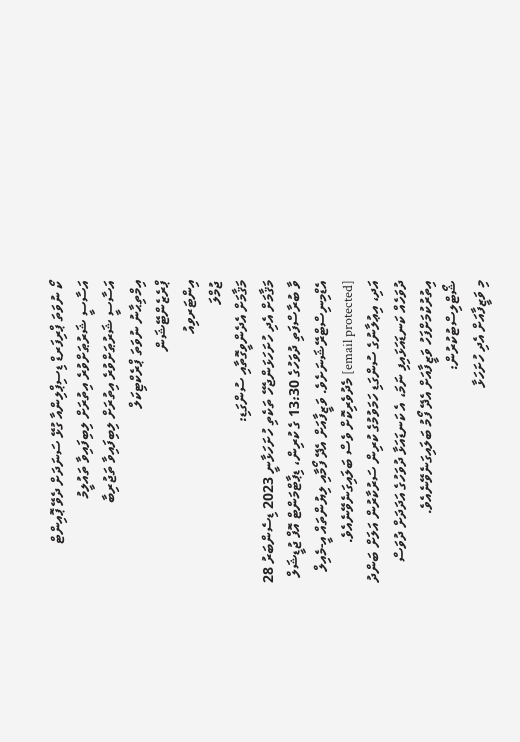ކޯ ނުވަތަ ޕްރިފަރޑް ޑިސިޕްލިންއާ ގުޅޭ ސަނަދަށް ދެވޭ ޕޮއިންޓް
އަސާސީ ޝަރުޠަށްވުރެ އިތުރަށް ލިބިފައިވާ ތައުލީމު
އަސާސީ ޝަރުޠަށްވުރެ އިތުރަށް ލިބިފައިވާ ތަޖުރިބާ
އިމްތިޙާނު ނުވަތަ ޕްރެކްޓިކަލް
ޕްރެޒެންޓޭޝަން
އިންޓަރވިއު
ޖުމްލަ
މަޤާމަށް އެދެންވީގޮތާއި ސުންގަޑި:
މަޤާމަށް އެދި ހުށަހަޅަންޖެހޭ ތަކެތި ހުށަހަޅާނީ 2023 ޑިސެންބަރު 28 ވާ ބުރާސްފަތި ދުވަހުގެ 13:30 ގެ ކުރިން، ޑިޕާޓްމަންޓް އޮފް ޖުޑީޝަލް އެޑްމިނިސްޓްރޭޝަނަށެވެ. ވަޒީފާއަށް އެދޭ ފޯމާއި ލިޔުންތައް އީ-މެއިލް [email protected] މެދުވެރިކޮށް ވެސް ބަލައިގަނެވޭނެއެވެ.
އަދި، އިޢުލާނުގެ ސުންގަޑި ހަމަވުމުގެ ކުރިން ސަރުކާރުން އަލަށް ބަންދު ދުވަހެއް ކަނޑައަޅައިފި ނަމަ، އެ ކަނޑައަޅާ ދުވަހުގެ އަދަދަށް ދުވަސް އިތުރުކުމަށްފަހު ވަޒީފާއަށް އެދޭ ފޯމު ބަލައިގަނެވޭނެއެވެ.
ޝޯޓްލިސްޓުކުރުން:
މި ވަޒީފާއަށް އެދި ހުށަހަޅާ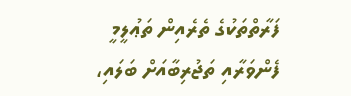ފަރާތްތަކުގެ ތެރެއިން ތަޢުލީމީ ފެންވަރާއި ތަޖުރިބާއަށް ބަލައި،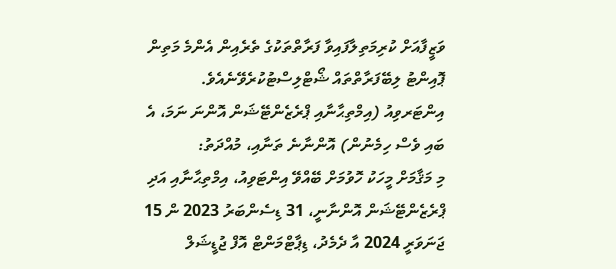ވަޒީފާއަށް ކުރިމަތިލާފައިވާ ފަރާތްތަކުގެ ތެރެއިން އެންމެ މަތިން ޕޮއިންޓު ލިބޭފަރާތްތައް ޝޯޓްލިސްޓުކުރެވޭނެއެވެ.
އިންޓަރވިއު (އިމްތިޙާނާއި ޕްރެޒެންޓޭޝަން އޮންނަ ނަމަ، އެ ބައި ވެސް ހިމެނުން) އޮންނާނެ ތަނާއި، މުއްދަތު:
މި މަޤާމަށް މީހަކު ހޮވުމަށް ބޭއްވޭ އިންޓަވިއު، އިމްތިޙާނާއި އަދި ޕްރެޒެންޓޭޝަން އޮންނާނީ، 31 ޑިސެންބަރު 2023 ން 15 ޖަނަވަރީ 2024 އާ ދެމެދު، ޑިޕާޓްމަންޓް އޮފް ޖުޑީޝަލް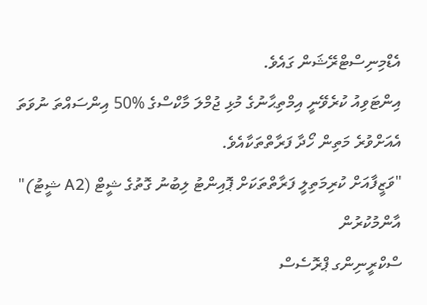އެޑްމިނިސްޓްރޭޝަން ގައެވެ.
އިންޓަވިއު ކުރެވޭނީ އިމްތިޙާނުގެ މުޅި ޖުމްލަ މާކްސްގެ %50 އިންސައްތަ ނުވަތަ އެއަށްވުރެ މަތިން ހޯދާ ފަރާތްތަކާއެވެ.
"ވަޒީފާއަށް ކުރިމަތިލީ ފަރާތްތަކަށް ޕޮއިންޓު ލިބުނު ގޮތުގެ ޝީޓް (A2 ޝީޓު)" އާންމުކުރުން
ސްކްރީނިންގ ޕްރޮސެސް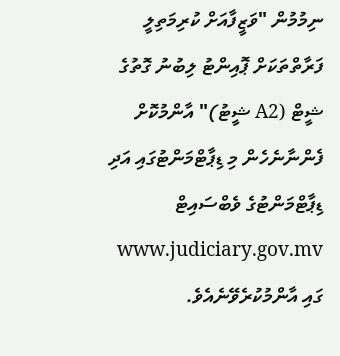ނިމުމުން "ވަޒީފާއަށް ކުރިމަތިލީ ފަރާތްތަކަށް ޕޮއިންޓު ލިބުނު ގޮތުގެ ޝީޓް (A2 ޝީޓު)" އާންމުކޮށް ފެންނާނެހެން މި ޑިޕާޓްމަންޓުގައި އަދި ޑިޕާޓްމަންޓުގެ ވެބްސައިޓް www.judiciary.gov.mv ގައި އާންމުކުރެވޭނެއެވެ.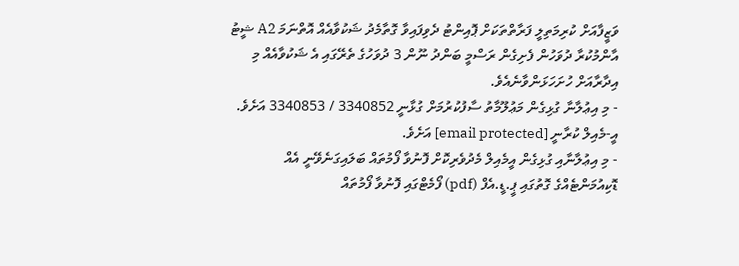ވަޒީފާއަށް ކުރިމަތިލީ ފަރާތްތަކަށް ޕޮއިންޓު ދެވިފައިވާ ގޮތާމެދު ޝަކުވާއެއް އޮތްނަމަ A2 ޝީޓު އާންމުކުރާ ދުވަހުން ފެށިގެން ރަސްމީ ބަންދު ނޫން 3 ދުވަހުގެ ތެރޭގައި އެ ޝަކުވާއެއް މި އިދާރާއަށް ހުށަހަޅަންވާނެއެވެ.
- މި އިޢުލާނާ ގުޅިގެން މަޢުލޫމާތު ސާފުކުރުމަށް ގުޅާނީ 3340852 / 3340853 އަށެވެ. އީ-މެއިލް ކުރާނީ [email protected] އަށެވެ.
- މި އިޢުލާނާއި ގުޅިގެން އީމެއިލް މެދުވެރިކޮށް ފޮނުވާ ފޯމުތައް ބަލައިގަނެވޭނީ އެއް ޑޮކިއުމަންޓެއްގެ ގޮތުގައި ޕީ.ޑީ.އެފް (pdf) ފޯމެޓްގައި ފޮނުވާ ފޯމުތައް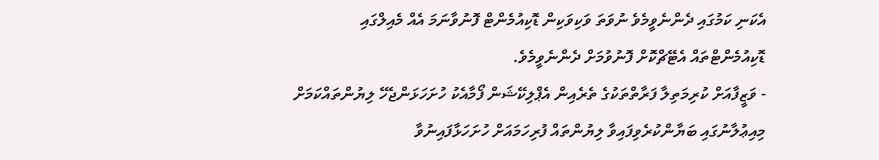އެކަނި ކަމުގައި ދެންނެވީމެވެ ނުވަތަ ވަކިވަކިން ޑޮކިއުމެންޓް ފޮނުވާނަމަ އެއް މެއިލްގައި ޑޮކިއުމެންޓްތައް އެޓޭޗްކޮށް ފޮނުވުމަށް ދެންނެވީމެވެ.
- ވަޒީފާއަށް ކުރިމަތިލާ ފަރާތްތަކުގެ ތެރެއިން އެޕްލިކޭޝަން ފޯމާއެކު ހުށަހަޅަންޖެހޭ ލިޔުންތައްކަމަށް މިއިޢުލާނުގައި ބަޔާންކުރެވިފައިވާ ލިޔުންތައް ފުރިހަމައަށް ހުށަހަޅާފައިނުވާ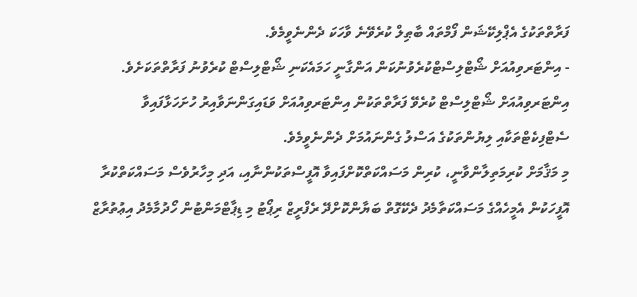ފަރާތްތަކުގެ އެޕްލިކޭޝަން ފޯމްތައް ބާޠިލް ކުރެވޭނެ ވާހަކަ ދެންނެވީމެވެ.
- އިންޓަރވިއުއަށް ޝޯޓްލިސްޓްކުރެވުނުކަން އަންގާނީ ހަމައެކަނި ޝޯޓްލިސްޓް ކުރެވުނު ފަރާތްތަކަށެވެ. އިންޓަރވިއުއަށް ޝޯޓްލިސްޓް ކުރެވޭ ފަރާތްތަކުން އިންޓަރވިއުއަށް ވަޑައިގަންނަވާއިރު ހުށަހަޅާފައިވާ ސެޓްފިކެޓްތަކާއި ލިޔުންތަކުގެ އަސްލު ގެންނައުމަށް ދެންނެވީމެވެ.
މި މަޤާމަށް ކުރިމަތިލާންވާނީ، ކުރިން މަސައްކަތްކޮށްފައިވާ އޮފީސްތަކުންނާއި، އަދި މިހާރުވެސް މަސައްކަތްކުރާ އޮފީހަކުން އެމީހެއްގެ މަސައްކަތާމެދު ދެކޭގޮތް ބަޔާންކޮށްދޭ ރެފްރީޒް ރިޕޯޓު މި ޑިޕާޓްމަންޓުން ހޯދުމާމެދު އިޢުތުރާޒް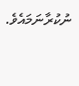ނުކުރާނަމައެވެ.